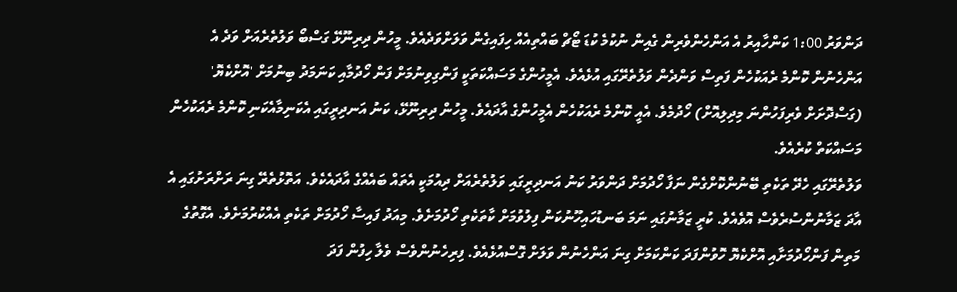ދަންވަރު 1:00 ކަންހާއިރު އެ އަންހެންވެރިން ގެއިން ނުކުމެ ކުޑަ ޓޯޗް ބައްތިއެއް ހިފައިގެން ވަލަށްވަދެއެވެ. މީހުން ދިރިނޫޅޭ ގަސްބޯ ވަލުތެރެއަށް ވަދެ އެ އަންހެނުން ކޮންމެ ރެއަކުހެން ފަތިސް ވަންދެން ވަލުތެރޭގައި އުޅެއެވެ. އެމީހުންގެ މަސައްކަތަކީ ފަންގިވިނުމަށް ފަން ހޯދުމާއި ކަނަމަދު ބިނުމަށް 'އޮށްކެޔޮ' (ގަސްދޮށަށް ވެރިފަހުންނަ މިދިލިއޮށް) ހޯދުމެވެ. އެއީ ކޮންމެ ރެއަކުހެން އެމީހުންގެ އާދައެވެ. މީހުން ދިރިނޫޅޭ، ކަނު އަނދިރީގައި އެކަނިމާއެކަނި ކޮންމެ ރެއަކުހެން މަސައްކަތް ކުރެއެވެ.
ވަލުތެރޭގައި ހެދޭ ތަކެތި ބޭނުންކޮށްގެން ނަފާ ހޯދުމަށް ދަންވަރު ކަނު އަނދިރީގައި ވަލުތެރެއަށް ދިއުމަކީ އެތައް ބައެއްގެ އާދައެކެވެ. އަތޮޅުތެރޭ ގިނަ ރަށްރަށުގައި އެ އާދަ ޒަމާނުންސުރެވެސް އޮވެއެވެ. ކުރީ ޒަމާނުގައި ނަމަ ބަނޑުހައިހޫނުކަން ފިލުވުމަށް ކާތަކެތި ހޯދުމަށެވެ. މިއަދު ފައިސާ ހޯދުމަށް ތަކެތި އެއްކުރުމަށެވެ. އެގޮތުގެ މަތިން ފަންހޯދުމަށާއި އޮށްކެޔޮ ހޮވުންފަދަ ކަންކަމަށް ގިނަ އަންހެނުން ވަލަށް ގޮސްއުޅެއެވެ. ފިރިހެނުންވެސް ވެލާ ހިފުން ފަދަ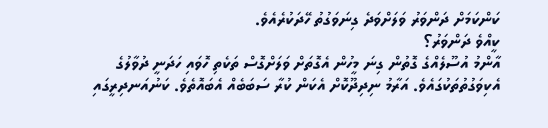ކަންކަމަށް ދަންވަރު ވަލަށްވަދެ ގިނަވަގުތު ހޭދަކުރެއެވެ.
ކީއްވެ ދަންވަރު؟
އާންމު އުސޫލެއްގެ ގޮތުން ގިނަ މީހުން އެގޮތަށް ވަލަށްގޮސް ތަކެތި ހޮވައި ހަދަނީ ދުވާލުގެ އެކިވަގުތުތަކުގައެވެ. އަރާމު ނިދިދޫކޮށް އެކަން ކުރާ ސަބަބެއް އެބައޮތެވެ. ކަނުއަނދިރީގައި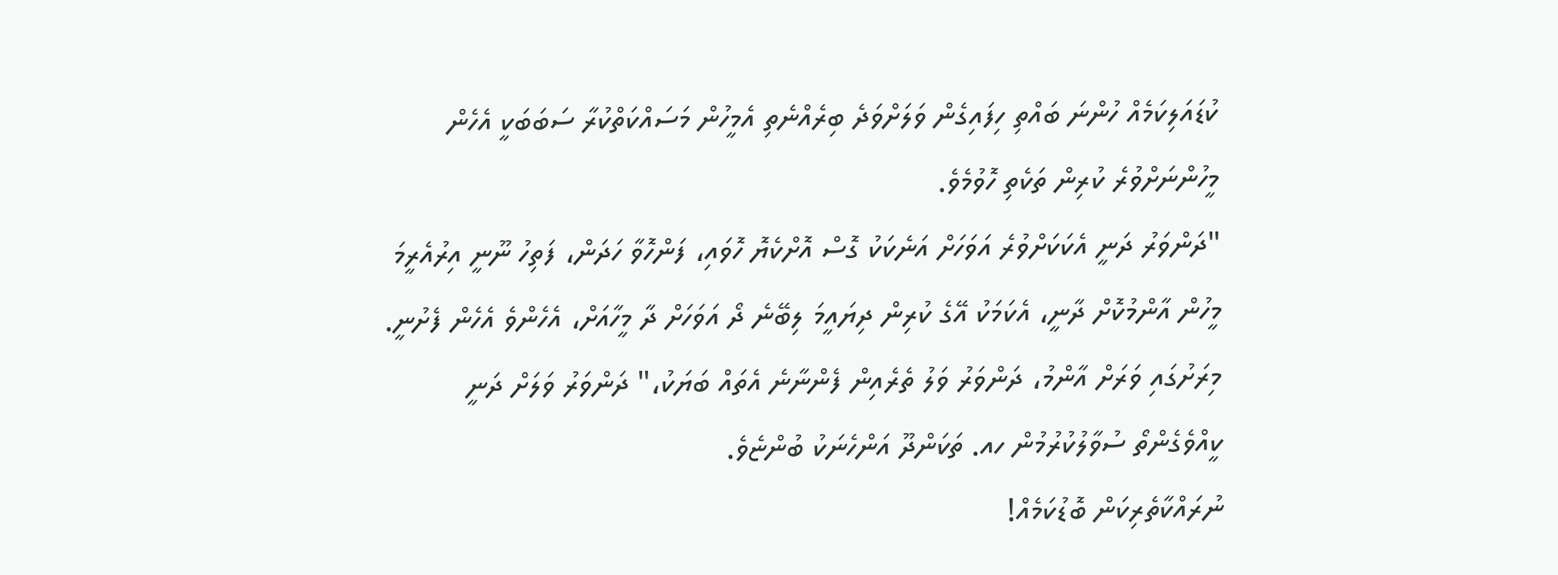ކުޑައަލިކަމެއް ހުންނަ ބައްތި ހިފައިގެން ވަލަށްވަދެ ބިރެއްނެތި އެމީހުން މަސައްކަތްކުރާ ސަބަބަކީ އެހެން މީހުންނަށްވުރެ ކުރިން ތަކެތި ހޮވުމެވެ.
"ދަންވަރު ދަނީ އެކަކަށްވުރެ އަވަހަށް އަނެކަކު ގޮސް އޮށްކެޔޮ ހޮވައި، ފަންހޮވާ ހަދަން، ފަތިހު ނޫނީ އިރުއެރީމަ މީހުން އާންމުކޮށް ދާނީ، އެކަމަކު އޭގެ ކުރިން ދިޔައީމަ ލިބޭނެ ދޯ އަވަހަށް ދާ މީހާއަށް، އެހެންވެ އެހެން ފެށުނީ. މިރަށުގައި ވަރަށް އާންމު، ދަންވަރު ވަލު ތެރެއިން ފެންނާނެ އެތައް ބަޔަކު،" ދަންވަރު ވަލަށް ދަނީ ކީއްވެގެންތޯ ސުވާލުކުރުމުން ހއ. ތަކަންދޫ އަންހެނަކު ބުންޏެވެ.
ނުރައްކާތެރިކަން ބޮޑުކަމެއް!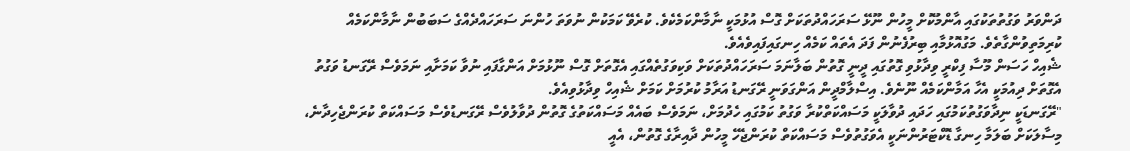ދަންވަރު ވަގުތުތަކުގައި އާންމުކޮށް މީހުން ނޫޅޭ ސަރަހައްދުތަކަށް ގޮސް އުޅުމަކީ ނާމާންކަމެކެވެ. ކުރެވޭ ކަމަކުން ނުވަތަ ހުންނަ ސަރަހައްދެއްގެ ސަބަބުން ނާމާންކަމެއް ކުރިމަތިވުންގާތެވެ. މަގުއޮޅުމާއި ބިރުފެނުން ފަދަ އެތައް ކަމެއް ހިނގައިފައިވެއެވެ.
ޝެއިހް ހަސަން މޫސާ ފިކްރީ ވިދާޅުވި ގޮތުގައި ދީނީ ގޮތުން ބަލާނަމަ ސަރަހައްދުތަކަށް ވަކިވަގުތެއްގައި އެގޮތަށް ގޮސް ނޫޅުމަށް އަންގާފައި ނުވާ ކަމަށާއި ނަމަވެސް ރޭގަނޑު ވަގުތު އެގޮތަށް ދިއުމަކީ އެހާ އަމާންކަމެއް ނޫނެވެ. އިސްލާމްދީން އަންގަވަނީ ރޭގަނޑު އަރާމު ކުރުމަށް ކަމަށް ޝެއިހް ވިދާޅުވިއެވެ.
"ރޭގަނޑަކީ ނިދާވަގުތުކަމުގައި ހަދައި ދުވާލަކީ މަސައްކަތްކުރާ ވަގުތު ކަމުގައި ހެދުމަށް، ނަމަވެސް ބައެއް މަސައްކަތުގެ ގޮތުން ދުވާލުވެސް ރޭގަނޑުވެސް މަސައްކަތް ކުރަންޖެހިދާނެ، މިސާލަކަށް ބަލަމާ ހިނގާ ޑޮކްޓަރުންނަކީ އެވަގުތުވެސް މަސައްކަތް ކުރަންޖެހޭ މީހުން ދާއިރާގެ ގޮތުން، އެއީ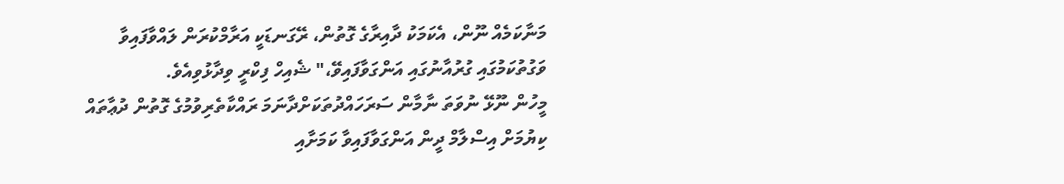މަނާކަމެއް ނޫން، އެކަމަކު ދާއިރާގެ ގޮތުން، ރޭގަނޑަކީ އަރާމްކުރަން ލައްވާފައިވާ ވަގުތުކަމުގައި ގުރުއާނުގައި އަންގަވާފައިވޭ،" ޝެއިހް ފިކްރީ ވިދާޅުވިއެވެ.
މީހުން ނޫޅޭ ނުވަތަ ނާމާން ސަރަހައްދުތަކަށްދާނަމަ ރައްކާތެރިވުމުގެ ގޮތުން ދުޢާތައް ކިޔުމަށް އިސްލާމް ދީން އަންގަވާފައިވާ ކަމަށާއި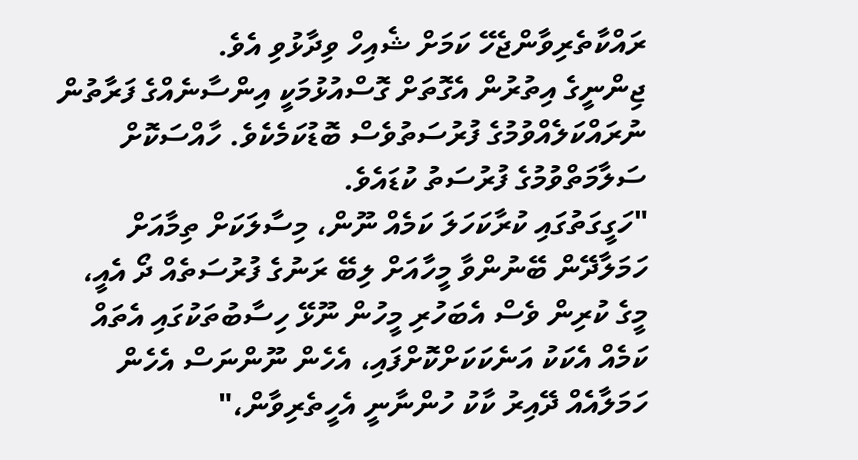ރައްކާތެރިވާންޖެހޭ ކަމަށް ޝެއިހް ވިދާޅުވި އެވެ.
ޖިންނީގެ އިތުރުން އެގޮތަށް ގޮސްއުޅުމަކީ އިންސާނެއްގެ ފަރާތުން ނުރައްކަލެއްވުމުގެ ފުރުސަތުވެސް ބޮޑުކަމެކެވެ. ހާއްސަކޮށް ސަލާމަތްވުމުގެ ފުރުސަތު ކުޑައެވެ.
"ހަގީގަތުގައި ކުރާކަހަލަ ކަމެއް ނޫން، މިސާލަކަށް ތިމާއަށް ހަމަލާދޭން ބޭނުންވާ މީހާއަށް ލިބޭ ރަނުގެ ފުރުސަތެއް ދޯ އެއީ، މީގެ ކުރިން ވެސް އެބަހުރި މީހުން ނޫޅޭ ހިސާބުތަކުގައި އެތައް ކަމެއް އެކަކު އަނެކަކަށްކޮށްފައި، އެހެން ނޫންނަސް އެހެން ހަމަލާއެއް ދޭއިރު ކާކު ހުންނާނީ އެހީތެރިވާން،"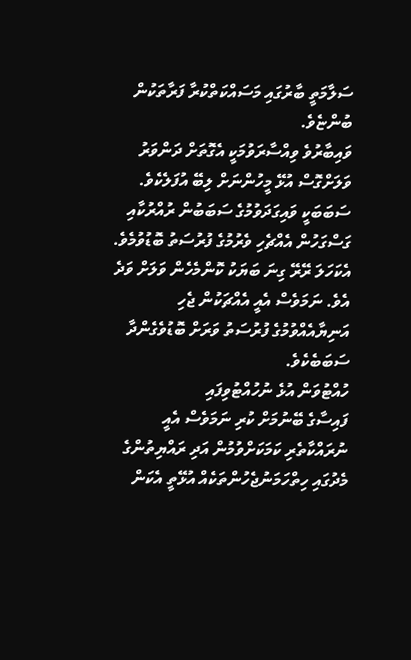ސަލާމަތީ ބާރުގައި މަސައްކަތްކުރާ ފަރާތަކުން ބުންޏެވެ.
ވައިބާރުވެ ވިއްސާރަވުމަކީ އެގޮތަށް ދަންވަރު ވަލަށްގޮސް އުޅޭ މީހުންނަށް ލިބޭ އުފަލެކެވެ. ސަބަބަކީ ވައިގަދަވުމުގެ ސަބަބުން ރުއްރުކާއި ގަސްގަހުން އެއްޗެހި ވެރުމުގެ ފުރުސަތު ބޮޑުވުމެވެ. އެކަހަލަ ރޭރޭ ގިނަ ބަޔަކު ކޮންމެހެން ވަލަށް ވަދެ އެވެ. ނަމަވެސް އެއީ އެއްޗަކުން ޖެހި އަނިޔާއެއްވުމުގެ ފުރުސަތު ވަރަށް ބޮޑުވެގެންދާ ސަބަބެކެވެ.
ހުއްޓުވަން އުޅެ ނުހުއްޓުވިފައި
ފައިސާގެ ބޭނުމަށް ކުރި ނަމަވެސް އެއީ ނުރައްކާތެރި ކަމަކަށްވުމުން އަދި ރައްޔިތުންގެ މެދުގައި ހިތްހަމަނުޖެހުންތަކެއް އުޅޭތީ އެކަން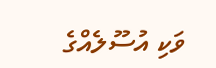ވަކި އުސޫލެއްގެ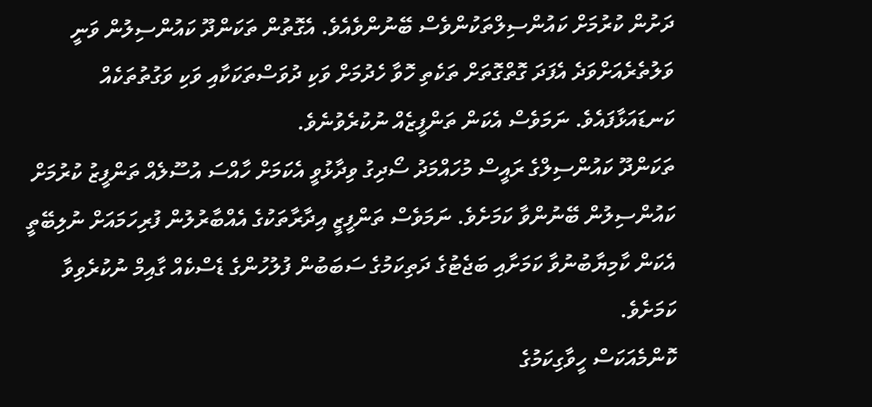ދަށުން ކުރުމަށް ކައުންސިލްތަކުންވެސް ބޭނުންވެއެވެ. އެގޮތުން ތަކަންދޫ ކައުންސިލުން ވަނީ ވަލުތެރެއަށްވަދެ އެފަދަ ގޮތްގޮތަށް ތަކެތި ހޮވާ ހެދުމަށް ވަކި ދުވަސްތަކަކާއި ވަކި ވަގުތުތަކެއް ކަނޑައަޅާފައެވެ. ނަމަވެސް އެކަން ތަންފީޒެއް ނުކުރެވުނެވެ.
ތަކަންދޫ ކައުންސިލްގެ ރައީސް މުހައްމަދު ސޯދިގު ވިދާޅުވީ އެކަމަށް ހާއްސަ އުސޫލެއް ތަންފީޒު ކުރުމަށް ކައުންސިލުން ބޭނުންވާ ކަމަށެވެ. ނަމަވެސް ތަންފީޒީ އިދާރާތަކުގެ އެއްބާރުލުން ފުރިހަމައަށް ނުލިބޭތީ އެކަން ކާމިޔާބުނުވާ ކަމަށާއި ބަޖެޓުގެ ދަތިކަމުގެ ސަބަބުން ފުލުހުންގެ ޑެސްކެއް ގާއިމް ނުކުރެވިވާ ކަމަށެވެ.
ކޮންމެއަކަސް ހީވާގިކަމުގެ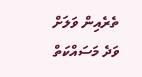ތެރެއިން ވަލަށް ވަދެ މަސައްކަތް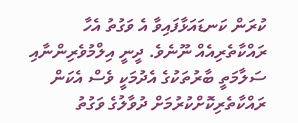ކުރަން ކަނޑައަޅާފައިވާ އެ ވަގުތު އެހާ ރައްކާތެރިއެއް ނޫނެވެ. ދީނީ އިލްމުވެރިންނާއި ސަލާމަތީ ބާރުތަކުގެ އެދުމަކީ ވެސް އެކަން ރައްކާތެރިކޮށްކުރުމަށް ދުވާލުގެ ވަގުތު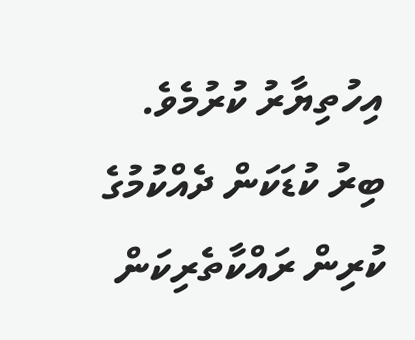އިހުތިޔާރު ކުރުމެވެ. ބިރު ކުޑަކަން ދެއްކުމުގެ ކުރިން ރައްކާތެރިކަން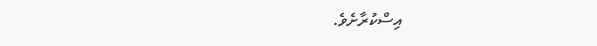އިސްކުރާށެވެ.